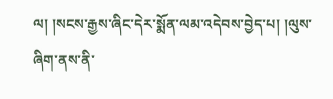ལ། །སངས་རྒྱས་ཞིང་དེར་སྨོན་ལམ་འདེབས་བྱེད་པ། །ལུས་ཞིག་ནས་ནི་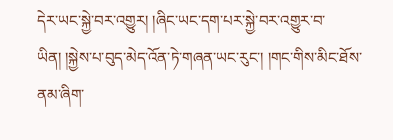དེར་ཡང་སྐྱེ་བར་འགྱུར། །ཞིང་ཡང་དག་པར་སྐྱེ་བར་འགྱུར་བ་ཡིན། །སྐྱེས་པ་བུད་མེད་འོན་ཏེ་གཞན་ཡང་རུང་། །གང་གིས་མིང་ཐོས་ནམ་ཞིག་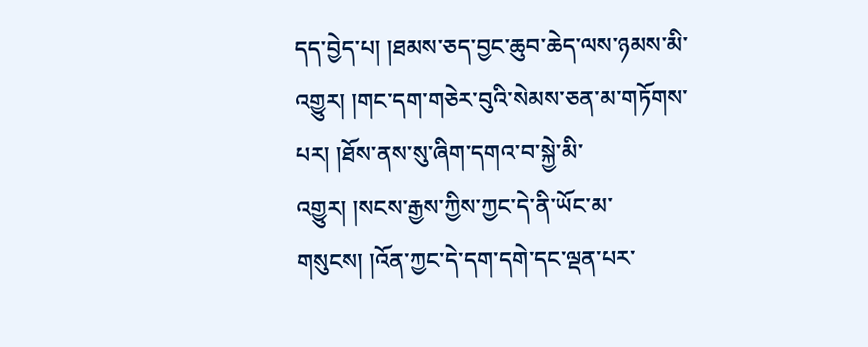དད་བྱེད་པ། །ཐམས་ཅད་བྱང་ཆུབ་ཆེད་ལས་ཉམས་མི་འགྱུར། །གང་དག་གཅེར་བུའི་སེམས་ཅན་མ་གཏོགས་པར། །ཐོས་ནས་སུ་ཞིག་དགའ་བ་སྐྱེ་མི་འགྱུར། །སངས་རྒྱས་ཀྱིས་ཀྱང་དེ་ནི་ཡོང་མ་གསུངས། །འོན་ཀྱང་དེ་དག་དགེ་དང་ལྡན་པར་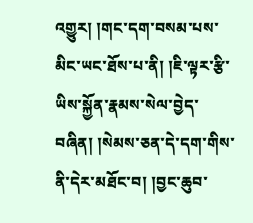འགྱུར། །གང་དག་བསམ་པས་མིང་ཡང་ཐོས་པ་ནི། །ཇི་ལྟར་རྩི་ཡིས་སྐྱོན་རྣམས་སེལ་བྱེད་བཞིན། །སེམས་ཅན་དེ་དག་གིས་ནི་དེར་མཐོང་བ། །བྱང་ཆུབ་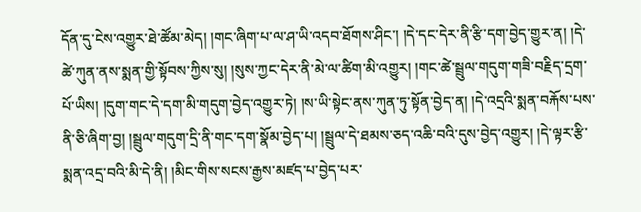དོན་དུ་ངེས་འགྱུར་ཐེ་ཚོམ་མེད། །གང་ཞིག་པ་ལ་ཤ་ཡི་འདབ་ཐོགས་ཤིང་། །དེ་དང་དེར་ནི་རྩི་དག་བྱེད་གྱུར་ན། །དེ་ཚེ་ཀུན་ནས་སྨན་གྱི་སྟོབས་ཀྱིས་སུ། །སུས་ཀྱང་དེར་ནི་མེ་ལ་ཚིག་མི་འགྱུར། །གང་ཚེ་སྦྲུལ་གདུག་གཟི་བརྗིད་དྲག་པོ་ཡིས། །དུག་གང་དེ་དག་མི་གདུག་བྱེད་འགྱུར་ཏེ། །ས་ཡི་སྟེང་ནས་ཀུན་ཏུ་སྟོན་བྱེད་ན། །དེ་འདྲའི་སྨན་བརྐོས་པས་ནི་ཅི་ཞིག་བྱ། །སྦྲུལ་གདུག་དྲི་ནི་གང་དག་སྣོམ་བྱེད་པ། །སྦྲུལ་དེ་ཐམས་ཅད་འཆི་བའི་དུས་བྱེད་འགྱུར། །དེ་ལྟར་རྩི་སྨན་འདྲ་བའི་མི་དེ་ནི། །མིང་གིས་སངས་རྒྱས་མཛད་པ་བྱེད་པར་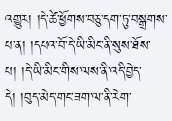འགྱུར། །དེ་ཚེ་ཕྱོགས་བཅུ་དག་ཏུ་བསྒྲགས་པ་ན། །དཔའ་བོ་དེ་ཡི་མིང་ནི་སུས་ཐོས་པ། །དེ་ཡི་མིང་གིས་ལས་ནི་འདི་བྱེད་དེ། །བུད་མེད་གང་ཟག་ལ་ནི་རེག་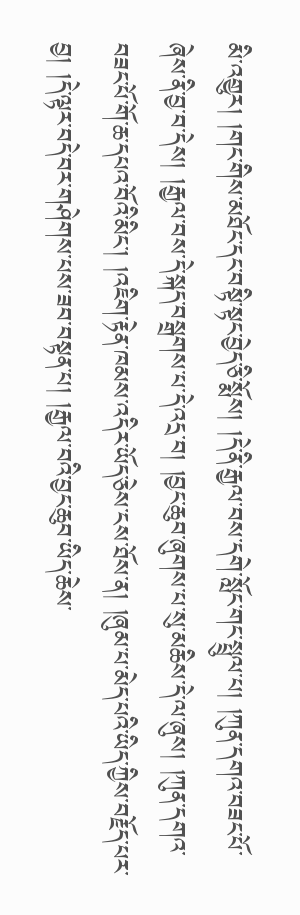མི་འགྱུར། །གང་གིས་མཐོང་དང་བསྟི་སྟང་བྱེད་ཅི་སྨོས། །དེ་ནི་རྒྱལ་བས་དགེ་སློང་གང་སྤྲུལ་པ། །ཀུན་དགའ་བཟང་པོ་ཞེས་ནི་བྱ་བ་དེས། །རྒྱལ་བས་དེ་སྐད་བསྒྲགས་པ་དེ་འདྲ་བ། །བྱང་ཆུབ་ཞུགས་པ་སུ་མཆིས་དེ་ལ་ཞུས། །ཀུན་དགའ་བཟང་པོ་གོ་ཆ་དཔའ་བོའི་མིང་། །འཇིག་རྟེན་ཁམས་འདིར་ཡོད་ཅེས་ངས་ཐོས་ན། །ཞུམ་པ་མེད་པའི་ཡིད་ཀྱིས་བརྗོད་པར་བྱ། །དེ་ལྟར་བདེ་བར་གཤེགས་པས་ཟབ་བསྟན་པ། །རྒྱལ་བའི་བྱང་ཆུབ་ཡིད་ཆེས་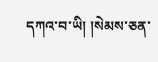དཀའ་བ་ཡི། །སེམས་ཅན་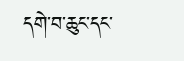དགེ་བ་ཆུང་དང་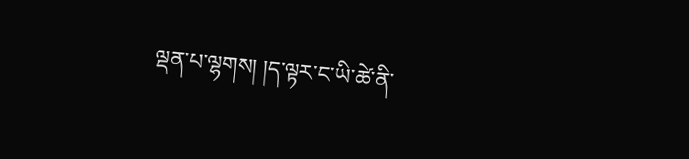ལྡན་པ་ལྷགས། །ད་ལྟར་ང་ཡི་ཚེ་ནི་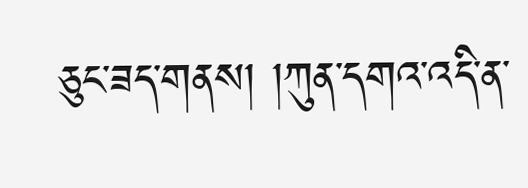ཅུང་ཟད་གནས། །ཀུན་དགའ་འདི་ན་